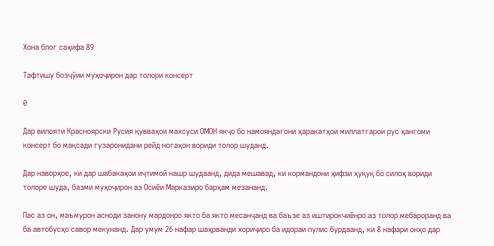Хона блог саҳифа 89

Тафтишу бозҷӯии муҳоҷирон дар толори консерт

0

Дар вилояти Красноярски Русия қувваҳои махсуси ОМОН якҷо бо намояндагони ҳаракатҳои миллатгарои рус ҳангоми консерт бо мақсади гузаронидани рейд ногаҳон вориди толор шуданд.

Дар наворҳое, ки дар шабакаҳои иҷтимоӣ нашр шудаанд, дида мешавад, ки кормандони ҳифзи ҳуқуқ бо силоҳ вориди толоре шуда, базми муҳоҷирон аз Осиёи Марказиро барҳам мезананд.

Пас аз он, маъмурон асноди занону мардонро якто ба якто месанҷанд ва баъзе аз иштирокчиёнро аз толор мебароранд ва ба автобусҳо савор мекунанд. Дар умум 26 нафар шаҳрванди хориҷиро ба идораи пулис бурдаанд, ки 8 нафари онҳо дар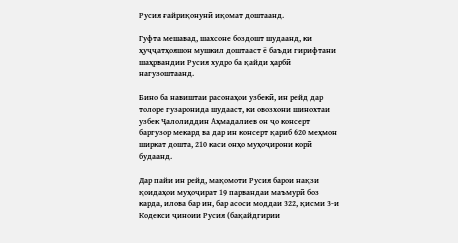Русия ғайриқонунӣ иқомат доштаанд.

Гуфта мешавад, шахсоне боздошт шудаанд, ки ҳуҷҷатҳояшон мушкил доштааст ё баъди гирифтани шаҳрвандии Русия худро ба қайди ҳарбӣ нагузоштаанд.

Бино ба навиштаи расонаҳои узбекӣ, ин рейд дар толоре гузаронида шудааст, ки овозхони шинохтаи узбек Ҷалолиддин Аҳмадалиев он ҷо консерт баргузор мекард ва дар ин консерт қариб 620 меҳмон ширкат дошта, 210 каси онҳо муҳоҷирони корӣ будаанд.

Дар пайи ин рейд, мақомоти Русия барои нақзи қоидаҳои муҳоҷират 19 парвандаи маъмурӣ боз карда, илова бар ин, бар асоси моддаи 322, қисми 3-и Кодекси ҷиноии Русия (бақайдгирии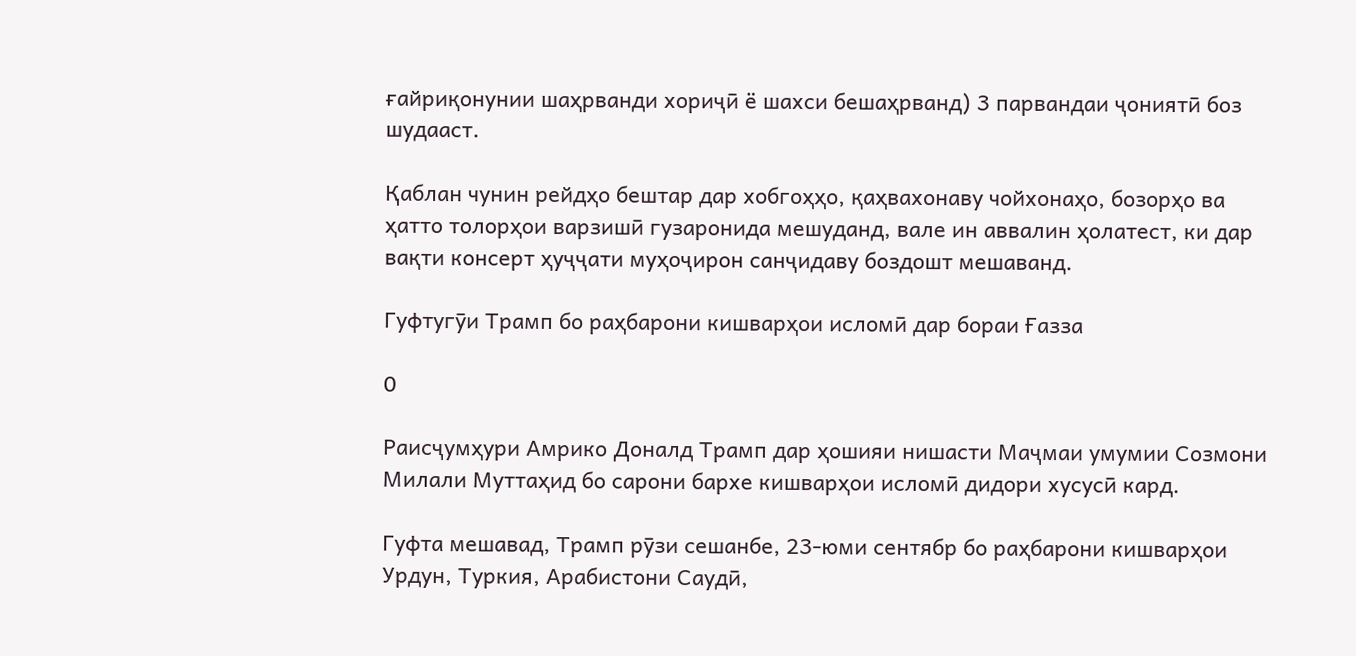ғайриқонунии шаҳрванди хориҷӣ ё шахси бешаҳрванд) 3 парвандаи ҷониятӣ боз шудааст.

Қаблан чунин рейдҳо бештар дар хобгоҳҳо, қаҳвахонаву чойхонаҳо, бозорҳо ва ҳатто толорҳои варзишӣ гузаронида мешуданд, вале ин аввалин ҳолатест, ки дар вақти консерт ҳуҷҷати муҳоҷирон санҷидаву боздошт мешаванд.

Гуфтугӯи Трамп бо раҳбарони кишварҳои исломӣ дар бораи Ғазза

0

Раисҷумҳури Амрико Доналд Трамп дар ҳошияи нишасти Маҷмаи умумии Созмони Милали Муттаҳид бо сарони бархе кишварҳои исломӣ дидори хусусӣ кард.

Гуфта мешавад, Трамп рӯзи сешанбе, 23-юми сентябр бо раҳбарони кишварҳои Урдун, Туркия, Арабистони Саудӣ,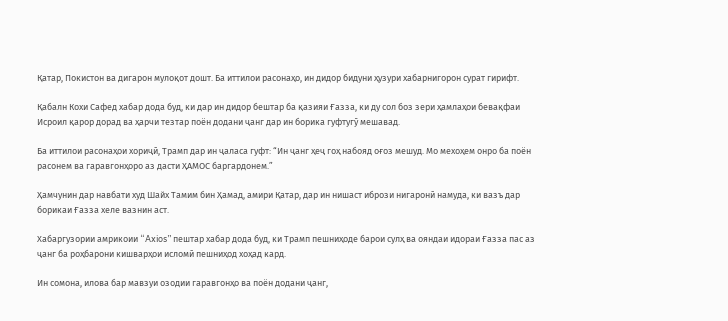Қатар, Покистон ва дигарон мулоқот дошт. Ба иттилои расонаҳо, ин дидор бидуни ҳузури хабарнигорон сурат гирифт.

Қабалн Кохи Сафед хабар дода буд, ки дар ин дидор бештар ба қазияи Ғазза, ки ду сол боз зери ҳамлаҳои бевақфаи Исроил қарор дорад ва ҳарчи тезтар поён додани ҷанг дар ин борика гуфтугӯ мешавад.

Ба иттилои расонаҳои хориҷӣ, Трамп дар ин ҷаласа гуфт: “Ин ҷанг ҳеҷ гоҳ набояд оғоз мешуд. Мо мехоҳем онро ба поён расонем ва гаравгонҳоро аз дасти ҲАМОС баргардонем.”

Ҳамчунин дар навбати худ Шайх Тамим бин Ҳамад, амири Қатар, дар ин нишаст ибрози нигаронӣ намуда, ки вазъ дар борикаи Ғазза хеле вазнин аст.

Хабаргузории амрикоии “Axios” пештар хабар дода буд, ки Трамп пешниҳоде барои сулҳ ва ояндаи идораи Ғазза пас аз ҷанг ба роҳбарони кишварҳои исломӣ пешниҳод хоҳад кард.

Ин сомона, илова бар мавзуи озодии гаравгонҳо ва поён додани ҷанг,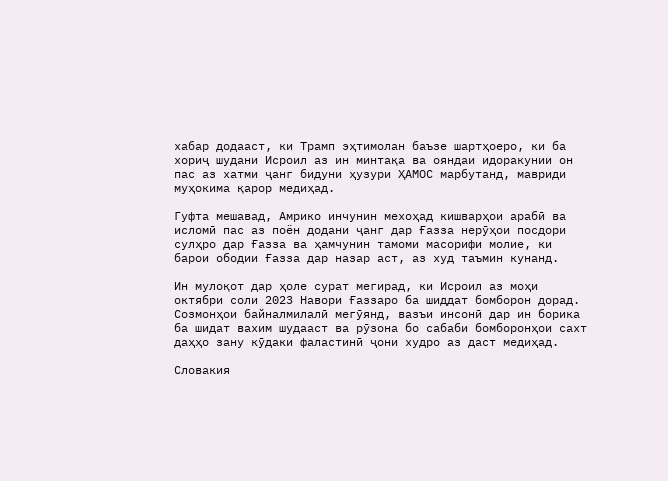хабар додааст, ки Трамп эҳтимолан баъзе шартҳоеро, ки ба хориҷ шудани Исроил аз ин минтақа ва ояндаи идоракунии он пас аз хатми ҷанг бидуни ҳузури ҲАМОС марбутанд, мавриди муҳокима қарор медиҳад.

Гуфта мешавад, Амрико инчунин мехоҳад кишварҳои арабӣ ва исломӣ пас аз поён додани ҷанг дар Ғазза нерӯҳои посдори сулҳро дар Ғазза ва ҳамчунин тамоми масорифи молие, ки барои ободии Ғазза дар назар аст, аз худ таъмин кунанд.

Ин мулоқот дар ҳоле сурат мегирад, ки Исроил аз моҳи октябри соли 2023 Навори Ғаззаро ба шиддат бомборон дорад. Созмонҳои байналмилалӣ мегӯянд, вазъи инсонӣ дар ин борика ба шидат вахим шудааст ва рӯзона бо сабаби бомборонҳои сахт даҳҳо зану кӯдаки фаластинӣ ҷони худро аз даст медиҳад.

Словакия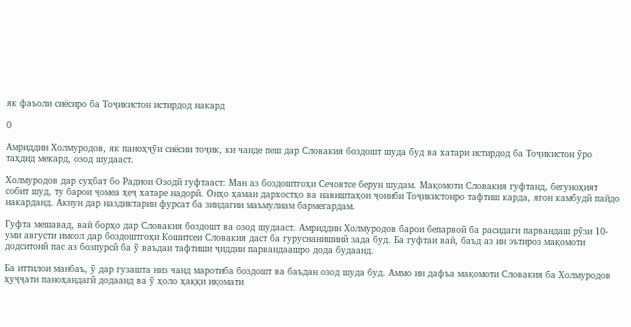як фаъоли сиёсиро ба Тоҷикистон истирдод накард

0

Амриддин Холмуродов, як паноҳҷӯи сиёсии тоҷик, ки чанде пеш дар Словакия боздошт шуда буд ва хатари истирдод ба Тоҷикистон ӯро таҳдид мекард, озод шудааст.

Холмуродов дар суҳбат бо Радиои Озодӣ гуфтааст: Ман аз боздоштгоҳи Сечовтсе берун шудам. Мақомоти Словакия гуфтанд, бегуноҳият собит шуд, ту барои ҷомеа ҳеҷ хатаре надорӣ. Онҳо ҳамаи дархостҳо ва навиштаҳои ҷониби Тоҷикистонро тафтиш карда, ягон камбудӣ пайдо накарданд. Акнун дар наздиктарин фурсат ба зиндагии маъмулиам бармегардам.

Гуфта мешавад, вай борҳо дар Словакия боздошт ва озод шудааст. Амриддин Холмуродов барои бепарвоӣ ба расидаги парвандаш рӯзи 10-уми августи имсол дар боздоштгоҳи Кошитсеи Словакия даст ба гуруснанишинӣ зада буд. Ба гуфтаи вай, баъд аз ин эътироз мақомоти додситонӣ пас аз бозпурсӣ ба ӯ ваъдаи тафтиши ҷиддии парвандаашро дода будаанд.

Ба иттилои манбаъ, ӯ дар гузашта низ чанд маротиба боздошт ва баъдан озод шуда буд. Аммо ин дафъа мақомоти Словакия ба Холмуродов ҳуҷҷати паноҳандагӣ додаанд ва ӯ ҳоло ҳаққи иқомати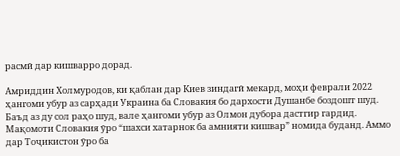расмӣ дар кишварро дорад.

Амриддин Холмуродов, ки қаблан дар Киев зиндагӣ мекард, моҳи феврали 2022 ҳангоми убур аз сарҳади Украина ба Словакия бо дархости Душанбе боздошт шуд. Баъд аз ду сол раҳо шуд, вале ҳангоми убур аз Олмон дубора дастгир гардид. Мақомоти Словакия ӯро “шахси хатарнок ба амнияти кишвар” номида буданд. Аммо дар Тоҷикистон ӯро ба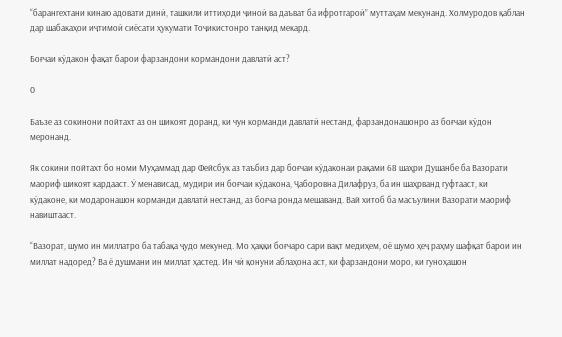“барангехтани кинаю адовати динӣ, ташкили иттиҳоди ҷиноӣ ва даъват ба ифротгароӣ” муттаҳам мекунанд. Холмуродов қаблан дар шабакаҳои иҷтимоӣ сиёсати ҳукумати Тоҷикистонро танқид мекард.

Боғчаи кӯдакон фақат барои фарзандони кормандони давлатӣ аст?

0

Баъзе аз сокинони пойтахт аз он шикоят доранд, ки чун корманди давлатӣ нестанд, фарзандонашонро аз боғчаи кӯдон меронанд.

Як сокини пойтахт бо номи Муҳаммад дар Фейсбук аз таъбиз дар боғчаи кӯдаконаи рақами 68 шаҳри Душанбе ба Вазорати маориф шикоят кардааст. Ӯ менависад, мудири ин боғчаи кӯдакона, Ҷаборовна Дилафруз, ба ин шаҳрванд гуфтааст, ки кӯдаконе, ки модаронашон корманди давлатӣ нестанд, аз боғча ронда мешаванд. Вай хитоб ба масъулини Вазорати маориф навиштааст.

“Вазорат, шумо ин миллатро ба табақа ҷудо мекунед. Мо ҳаққи боғчаро сари вақт медиҳем, оё шумо ҳеҷ раҳму шафқат барои ин миллат надоред? Ва ё душмани ин миллат ҳастед. Ин чӣ қонуни аблаҳона аст, ки фарзандони моро, ки гуноҳашон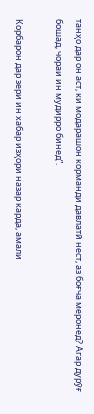танҳо дар он аст, ки модарашон корманди давлатӣ нест, аз боғча меронед? Агар дурӯғ бошад, чораи ин мудирро бинед”.

Корбарон дар зери ин хабар изҳори назар карда, амали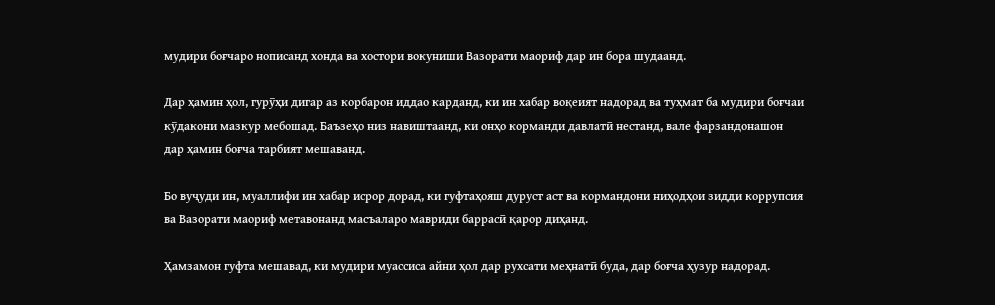мудири боғчаро нописанд хонда ва хостори вокуниши Вазорати маориф дар ин бора шудаанд.

Дар ҳамин ҳол, гурӯҳи дигар аз корбарон иддао карданд, ки ин хабар воқеият надорад ва туҳмат ба мудири боғчаи кӯдакони мазкур мебошад. Баъзеҳо низ навиштаанд, ки онҳо корманди давлатӣ нестанд, вале фарзандонашон дар ҳамин боғча тарбият мешаванд.

Бо вуҷуди ин, муаллифи ин хабар исрор дорад, ки гуфтаҳояш дуруст аст ва кормандони ниҳодҳои зидди коррупсия ва Вазорати маориф метавонанд масъаларо мавриди баррасӣ қарор диҳанд.

Ҳамзамон гуфта мешавад, ки мудири муассиса айни ҳол дар рухсати меҳнатӣ буда, дар боғча ҳузур надорад.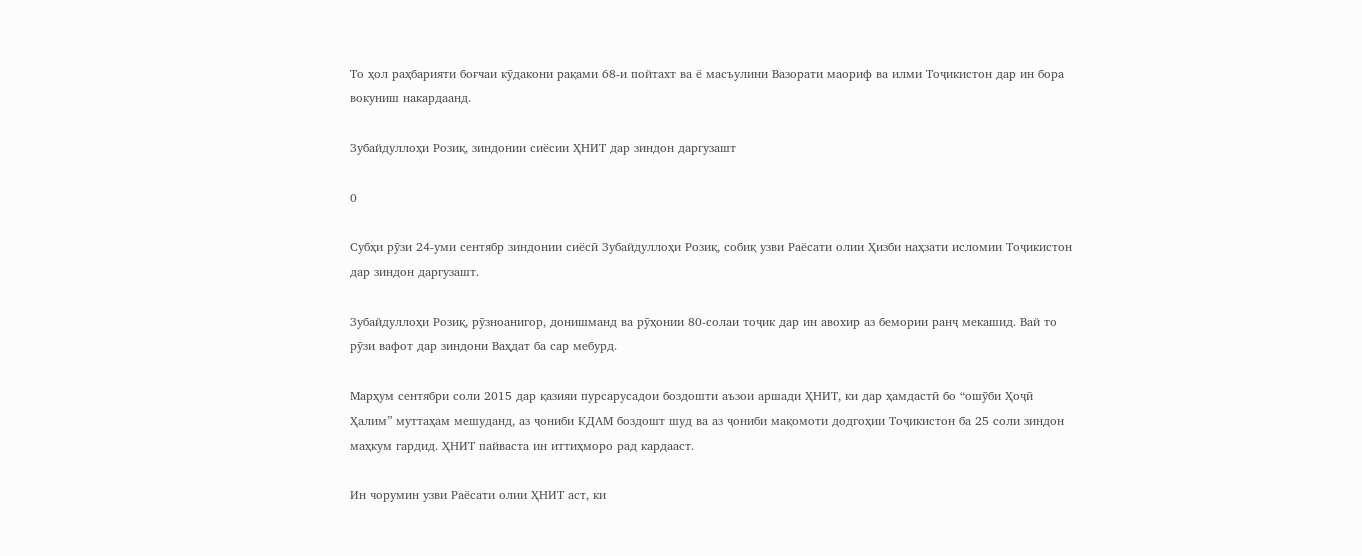То ҳол раҳбарияти боғчаи кӯдакони рақами 68-и пойтахт ва ё масъулини Вазорати маориф ва илми Тоҷикистон дар ин бора вокуниш накардаанд.

Зубайдуллоҳи Розиқ, зиндонии сиёсии ҲНИТ дар зиндон даргузашт

0

Субҳи рӯзи 24-уми сентябр зиндонии сиёсӣ Зубайдуллоҳи Розиқ, собиқ узви Раёсати олии Ҳизби наҳзати исломии Тоҷикистон дар зиндон даргузашт.

Зубайдуллоҳи Розиқ, рӯзноанигор, донишманд ва рӯҳонии 80-солаи тоҷик дар ин авохир аз бемории ранҷ мекашид. Вай то рӯзи вафот дар зиндони Ваҳдат ба сар мебурд.

Марҳум сентябри соли 2015 дар қазияи пурсарусадои боздошти аъзои аршади ҲНИТ, ки дар ҳамдастӣ бо “ошӯби Ҳоҷӣ Ҳалим” муттаҳам мешуданд, аз ҷониби КДАМ боздошт шуд ва аз ҷониби мақомоти додгоҳии Тоҷикистон ба 25 соли зиндон маҳкум гардид. ҲНИТ пайваста ин иттиҳморо рад кардааст.

Ин чорумин узви Раёсати олии ҲНИТ аст, ки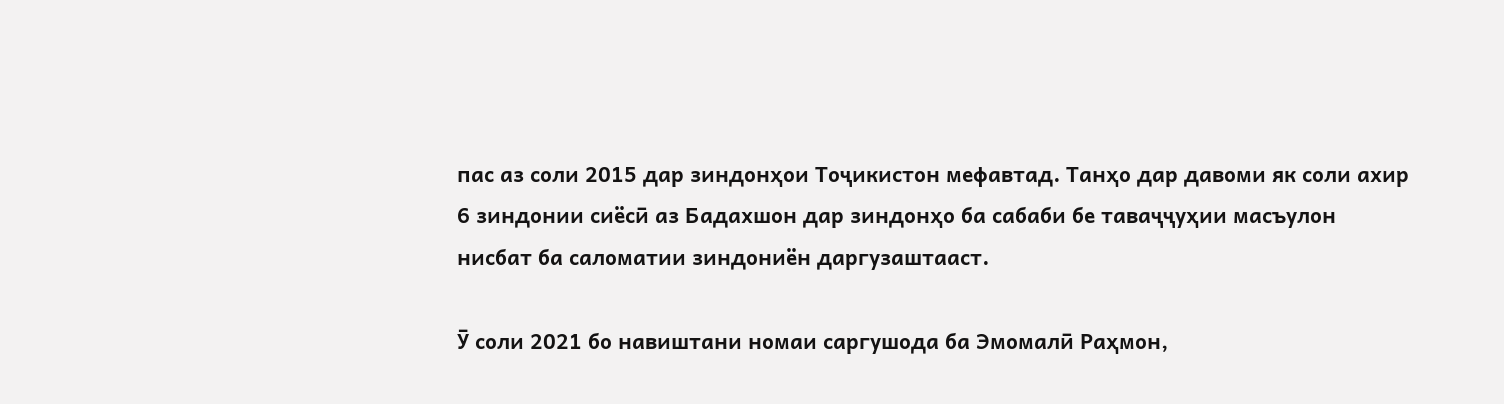пас аз соли 2015 дар зиндонҳои Тоҷикистон мефавтад. Танҳо дар давоми як соли ахир 6 зиндонии сиёсӣ аз Бадахшон дар зиндонҳо ба сабаби бе таваҷҷуҳии масъулон нисбат ба саломатии зиндониён даргузаштааст.

Ӯ соли 2021 бо навиштани номаи саргушода ба Эмомалӣ Раҳмон,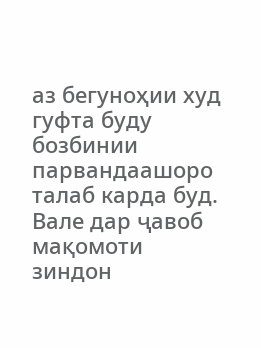аз бегуноҳии худ гуфта буду бозбинии парвандаашоро талаб карда буд. Вале дар ҷавоб мақомоти зиндон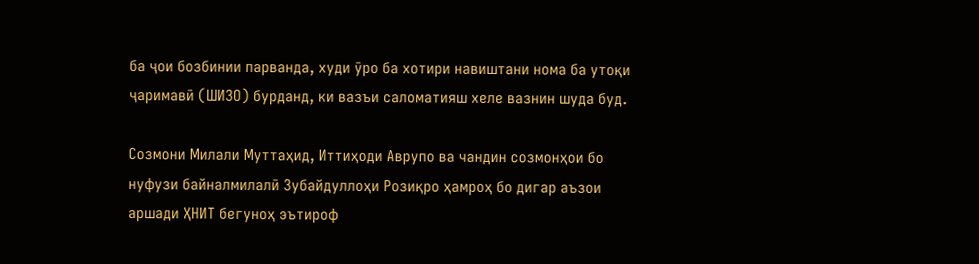ба ҷои бозбинии парванда, худи ӯро ба хотири навиштани нома ба утоқи ҷаримавӣ (ШИЗО) бурданд, ки вазъи саломатияш хеле вазнин шуда буд.

Созмони Милали Муттаҳид, Иттиҳоди Аврупо ва чандин созмонҳои бо нуфузи байналмилалӣ Зубайдуллоҳи Розиқро ҳамроҳ бо дигар аъзои аршади ҲНИТ бегуноҳ эътироф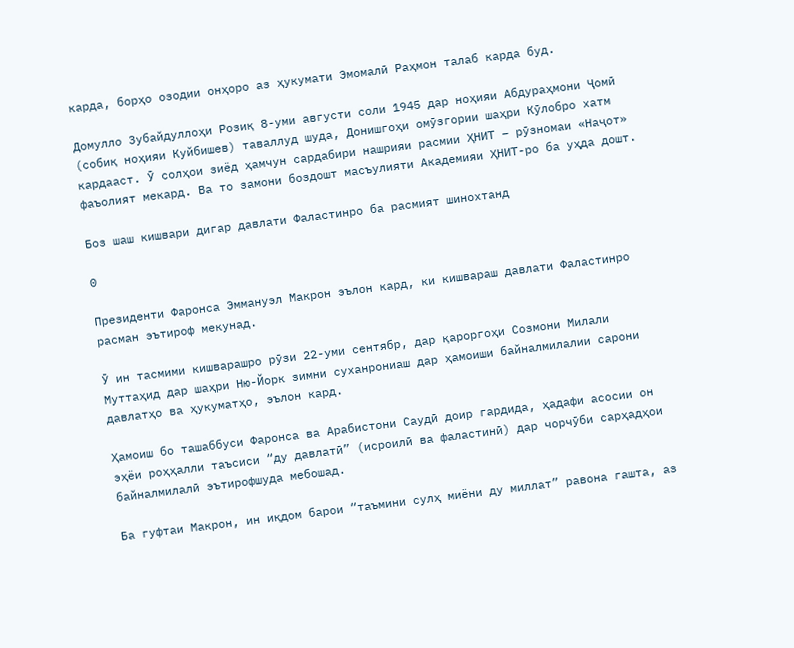карда, борҳо озодии онҳоро аз ҳукумати Эмомалӣ Раҳмон талаб карда буд.

Домулло Зубайдуллоҳи Розиқ 8-уми августи соли 1945 дар ноҳияи Абдураҳмони Ҷомӣ (собиқ ноҳияи Куйбишев) таваллуд шуда, Донишгоҳи омӯзгории шаҳри Кӯлобро хатм кардааст. Ӯ солҳои зиёд ҳамчун сардабири нашрияи расмии ҲНИТ – рӯзномаи «Наҷот» фаъолият мекард. Ва то замони боздошт масъулияти Академияи ҲНИТ-ро ба уҳда дошт.

Боз шаш кишвари дигар давлати Фаластинро ба расмият шинохтанд

0

Президенти Фаронса Эммануэл Макрон эълон кард, ки кишвараш давлати Фаластинро расман эътироф мекунад.

Ӯ ин тасмими кишварашро рӯзи 22-уми сентябр, дар қароргоҳи Созмони Милали Муттаҳид дар шаҳри Ню-Йорк зимни суханрониаш дар ҳамоиши байналмилалии сарони давлатҳо ва ҳукуматҳо, эълон кард.

Ҳамоиш бо ташаббуси Фаронса ва Арабистони Саудӣ доир гардида, ҳадафи асосии он эҳёи роҳҳалли таъсиси “ду давлатӣ” (исроилӣ ва фаластинӣ) дар чорчӯби сарҳадҳои байналмилалӣ эътирофшуда мебошад.

Ба гуфтаи Макрон, ин иқдом барои “таъмини сулҳ миёни ду миллат” равона гашта, аз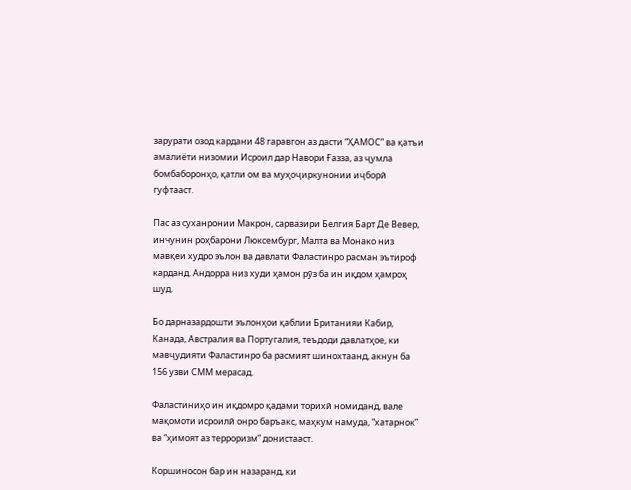зарурати озод кардани 48 гаравгон аз дасти “ҲАМОС” ва қатъи амалиёти низомии Исроил дар Навори Ғазза, аз ҷумла бомбаборонҳо, қатли ом ва муҳоҷиркунонии иҷборӣ гуфтааст.

Пас аз суханронии Макрон, сарвазири Белгия Барт Де Вевер, инчунин роҳбарони Люксембург, Малта ва Монако низ мавқеи худро эълон ва давлати Фаластинро расман эътироф карданд. Андорра низ худи ҳамон рӯз ба ин иқдом ҳамроҳ шуд.

Бо дарназардошти эълонҳои қаблии Британияи Кабир, Канада, Австралия ва Португалия, теъдоди давлатҳое, ки мавҷудияти Фаластинро ба расмият шинохтаанд, акнун ба 156 узви СММ мерасад.

Фаластиниҳо ин иқдомро қадами торихӣ номиданд, вале мақомоти исроилӣ онро баръакс, маҳкум намуда, “хатарнок” ва “ҳимоят аз терроризм” донистааст.

Коршиносон бар ин назаранд, ки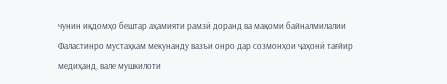чунин иқдомҳо бештар аҳамияти рамзӣ доранд ва мақоми байналмилалии Фаластинро мустаҳкам мекунанду вазъи онро дар созмонҳои ҷаҳонӣ тағйир медиҳанд, вале мушкилоти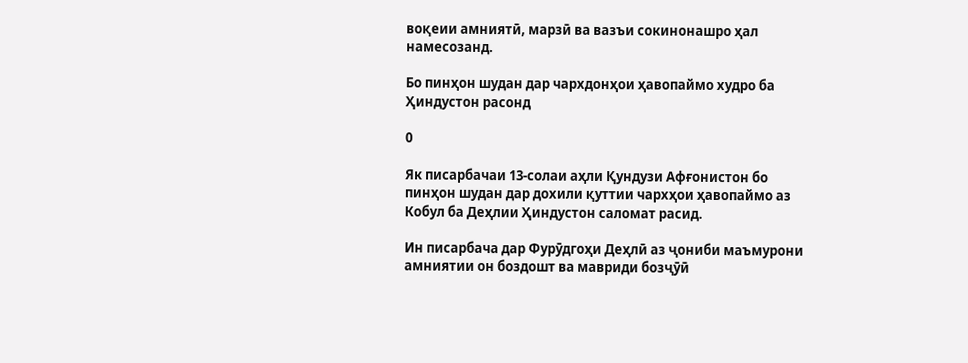воқеии амниятӣ, марзӣ ва вазъи сокинонашро ҳал намесозанд.

Бо пинҳон шудан дар чархдонҳои ҳавопаймо худро ба Ҳиндустон расонд

0

Як писарбачаи 13-солаи аҳли Қундузи Афғонистон бо пинҳон шудан дар дохили қуттии чархҳои ҳавопаймо аз Кобул ба Деҳлии Ҳиндустон саломат расид.

Ин писарбача дар Фурӯдгоҳи Деҳлӣ аз ҷониби маъмурони амниятии он боздошт ва мавриди бозҷӯӣ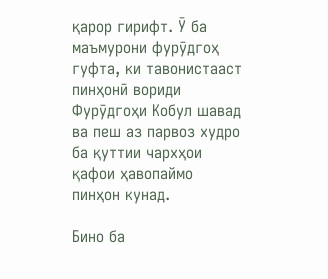қарор гирифт. Ӯ ба маъмурони фурӯдгоҳ гуфта, ки тавонистааст пинҳонӣ вориди Фурӯдгоҳи Кобул шавад ва пеш аз парвоз худро ба қуттии чархҳои қафои ҳавопаймо пинҳон кунад.

Бино ба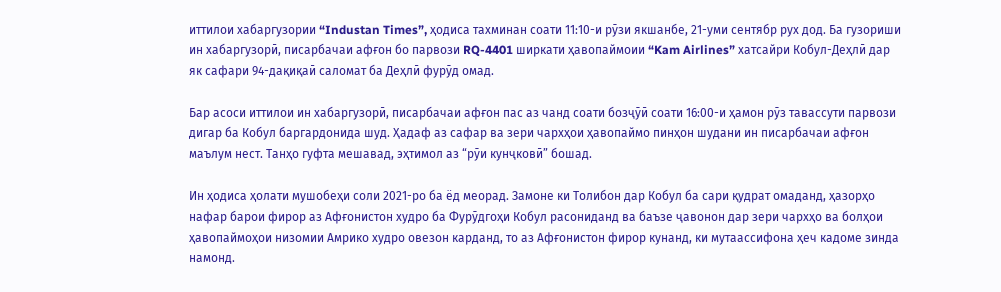иттилои хабаргузории “Industan Times”, ҳодиса тахминан соати 11:10-и рӯзи якшанбе, 21-уми сентябр рух дод. Ба гузориши ин хабаргузорӣ, писарбачаи афғон бо парвози RQ-4401 ширкати ҳавопаймоии “Kam Airlines” хатсайри Кобул-Деҳлӣ дар як сафари 94-дақиқаӣ саломат ба Деҳлӣ фурӯд омад.

Бар асоси иттилои ин хабаргузорӣ, писарбачаи афғон пас аз чанд соати бозҷӯӣ соати 16:00-и ҳамон рӯз тавассути парвози дигар ба Кобул баргардонида шуд. Ҳадаф аз сафар ва зери чархҳои ҳавопаймо пинҳон шудани ин писарбачаи афғон маълум нест. Танҳо гуфта мешавад, эҳтимол аз “рӯи кунҷковӣ” бошад.

Ин ҳодиса ҳолати мушобеҳи соли 2021-ро ба ёд меорад. Замоне ки Толибон дар Кобул ба сари қудрат омаданд, ҳазорҳо нафар барои фирор аз Афғонистон худро ба Фурӯдгоҳи Кобул расониданд ва баъзе ҷавонон дар зери чархҳо ва болҳои ҳавопаймоҳои низомии Амрико худро овезон карданд, то аз Афғонистон фирор кунанд, ки мутаассифона ҳеч кадоме зинда намонд.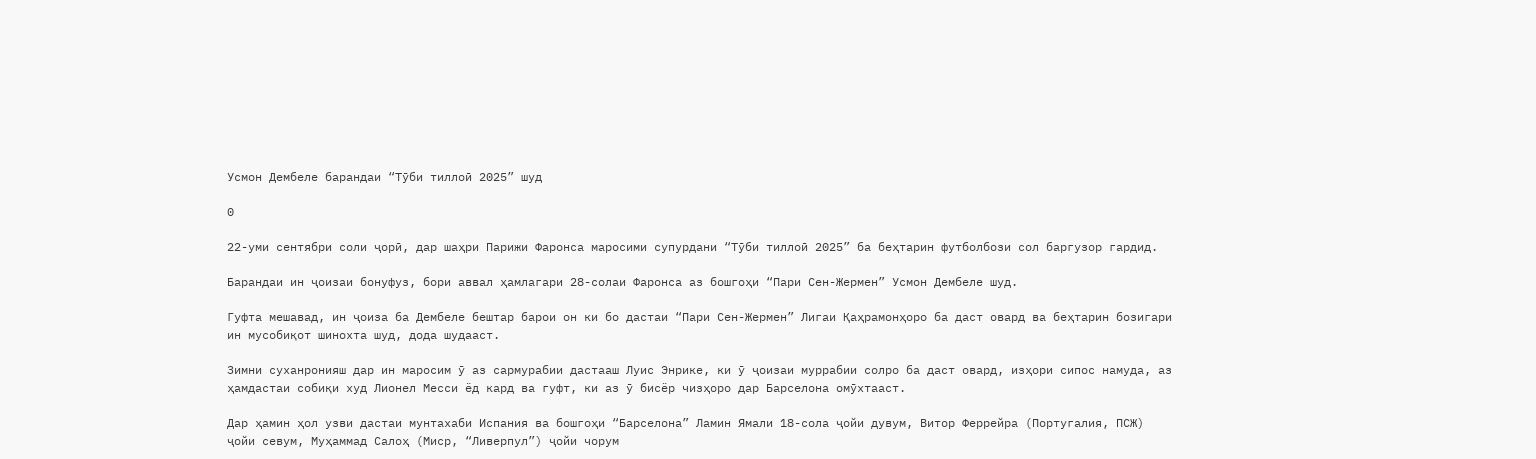Усмон Дембеле барандаи “Тӯби тиллоӣ 2025” шуд

0

22-уми сентябри соли ҷорӣ, дар шаҳри Парижи Фаронса маросими супурдани “Тӯби тиллоӣ 2025” ба беҳтарин футболбози сол баргузор гардид.

Барандаи ин ҷоизаи бонуфуз, бори аввал ҳамлагари 28-солаи Фаронса аз бошгоҳи “Пари Сен-Жермен” Усмон Дембеле шуд.

Гуфта мешавад, ин ҷоиза ба Дембеле бештар барои он ки бо дастаи “Пари Сен-Жермен” Лигаи Қаҳрамонҳоро ба даст овард ва беҳтарин бозигари ин мусобиқот шинохта шуд, дода шудааст.

Зимни суханронияш дар ин маросим ӯ аз сармурабии дастааш Луис Энрике, ки ӯ ҷоизаи муррабии солро ба даст овард, изҳори сипос намуда, аз ҳамдастаи собиқи худ Лионел Месси ёд кард ва гуфт, ки аз ӯ бисёр чизҳоро дар Барселона омӯхтааст.

Дар ҳамин ҳол узви дастаи мунтахаби Испания ва бошгоҳи “Барселона” Ламин Ямали 18-сола ҷойи дувум, Витор Феррейра (Португалия, ПСЖ) ҷойи севум, Муҳаммад Салоҳ (Миср, “Ливерпул”) ҷойи чорум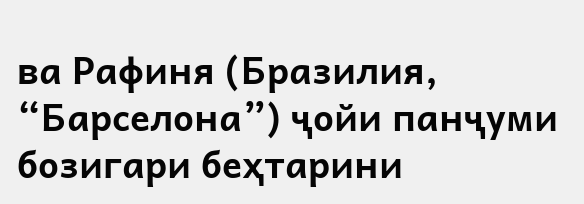ва Рафиня (Бразилия, “Барселона”) ҷойи панҷуми бозигари беҳтарини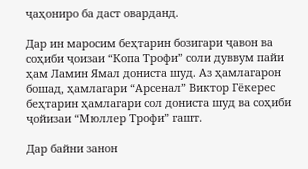ҷаҳониро ба даст оварданд.

Дар ин маросим беҳтарин бозигари ҷавон ва соҳиби ҷоизаи “Копа Трофи” соли дуввум пайи ҳам Ламин Ямал дониста шуд. Аз ҳамлагарон бошад, ҳамлагари “Арсенал” Виктор Гёкерес беҳтарин ҳамлагари сол дониста шуд ва соҳиби ҷойизаи “Мюллер Трофи” гашт.

Дар байни занон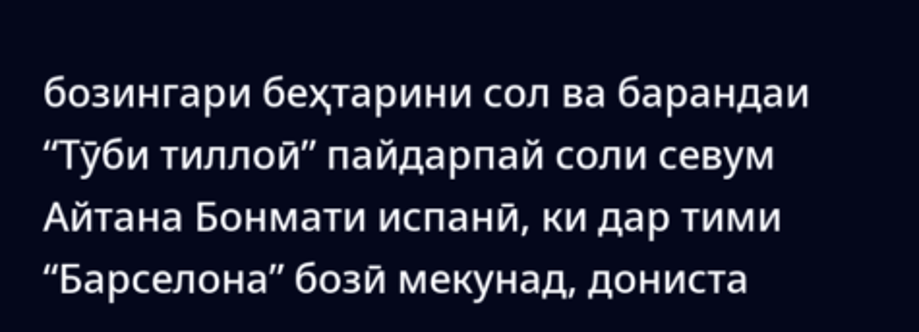бозингари беҳтарини сол ва барандаи “Тӯби тиллоӣ” пайдарпай соли севум Айтана Бонмати испанӣ, ки дар тими “Барселона” бозӣ мекунад, дониста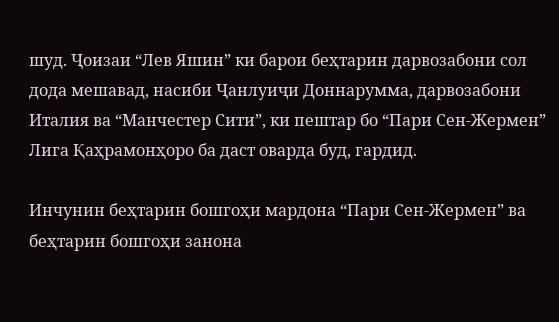шуд. Ҷоизаи “Лев Яшин” ки барои беҳтарин дарвозабони сол дода мешавад, насиби Ҷанлуиҷи Доннарумма, дарвозабони Италия ва “Манчестер Сити”, ки пештар бо “Пари Сен-Жермен” Лига Қаҳрамонҳоро ба даст оварда буд, гардид.

Инчунин беҳтарин бошгоҳи мардона “Пари Сен-Жермен” ва беҳтарин бошгоҳи занона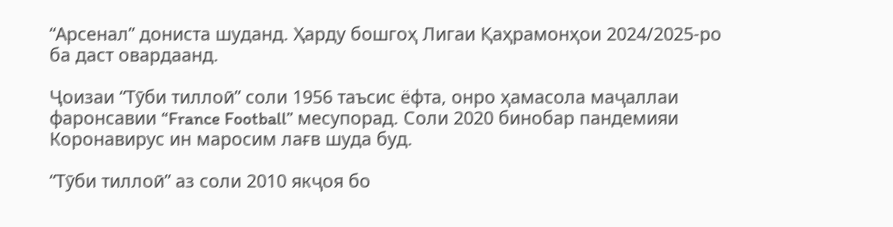“Арсенал” дониста шуданд. Ҳарду бошгоҳ Лигаи Қаҳрамонҳои 2024/2025-ро ба даст овардаанд.

Ҷоизаи “Тӯби тиллоӣ” соли 1956 таъсис ёфта, онро ҳамасола маҷаллаи фаронсавии “France Football” месупорад. Соли 2020 бинобар пандемияи Коронавирус ин маросим лағв шуда буд.

“Тӯби тиллоӣ” аз соли 2010 якҷоя бо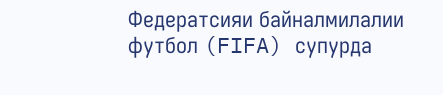Федератсияи байналмилалии футбол (FIFA) супурда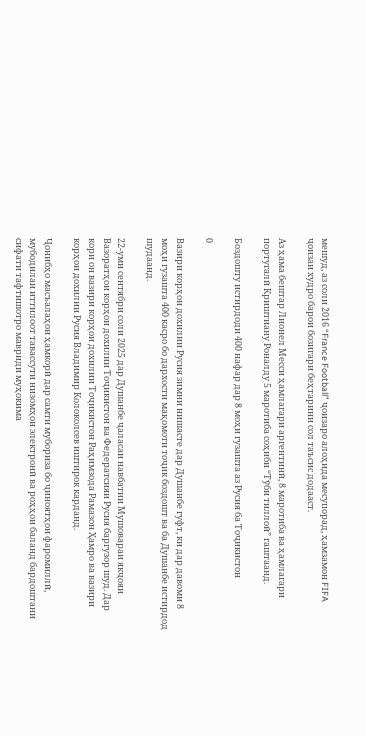мешуд, аз соли 2016 “France Football” ҷоизаро алоҳида месупорад, ҳамзамон FIFA ҷоизаи худро барои бозигари беҳтарини сол таъсис додааст.

Аз ҳама бештар Лионел Месси ҳамлагари аргентинӣ, 8 маротиба ва ҳамлагари португалӣ Криштиану Роналду 5 маротиба соҳиби “Тӯби тиллоӣ” гаштаанд.

Боздошту истирдоди 400 нафар дар 8 моҳи гузашта аз Русия ба Тоҷикистон

0

Вазири корҳои дохилии Русия зимни нишасте дар Душанбе гуфт, ки дар давоми 8 моҳи гузашта 400 касро бо дархости мақомоти тоҷик боздошт ва ба Душанбе истирдод шудаанд.

22-уми сентябри соли 2025 дар Душанбе ҷаласаи навбатии Мушовараи якҷояи Вазоратҳои корҳои дохилии Тоҷикистон ва Федератсияи Русия баргузор шуд. Дар кори он вазири корҳои дохилии Тоҷикистон Раҳимзода Рамазон Ҳамро ва вазири корҳои дохилии Русия Владимир Колоколсев иштирок карданд.

Ҷонибҳо масъалаҳои ҳамкорӣ дар самти мубориза бо ҷиноятҳои фаромиллӣ, мубодилаи иттилоот тавассути низомҳои электронӣ ва роҳҳои баланд бардоштани сифати тафтишотро мавриди муҳокима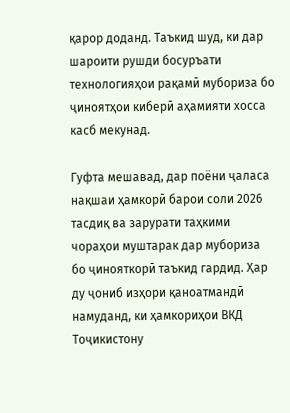қарор доданд. Таъкид шуд, ки дар шароити рушди босуръати технологияҳои рақамӣ мубориза бо ҷиноятҳои киберӣ аҳамияти хосса касб мекунад.

Гуфта мешавад, дар поёни ҷаласа нақшаи ҳамкорӣ барои соли 2026 тасдиқ ва зарурати таҳкими чораҳои муштарак дар мубориза бо ҷинояткорӣ таъкид гардид. Ҳар ду ҷониб изҳори қаноатмандӣ намуданд, ки ҳамкориҳои ВКД Тоҷикистону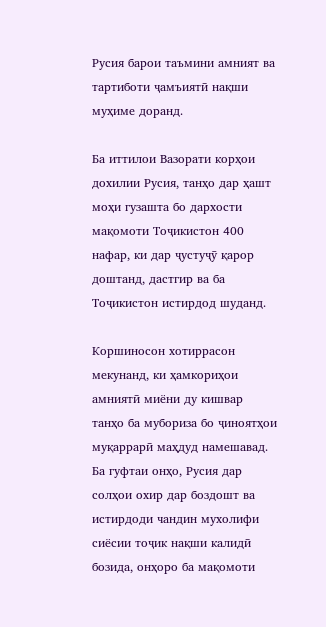Русия барои таъмини амният ва тартиботи ҷамъиятӣ нақши муҳиме доранд.

Ба иттилои Вазорати корҳои дохилии Русия, танҳо дар ҳашт моҳи гузашта бо дархости мақомоти Тоҷикистон 400 нафар, ки дар ҷустуҷӯ қарор доштанд, дастгир ва ба Тоҷикистон истирдод шуданд.

Коршиносон хотиррасон мекунанд, ки ҳамкориҳои амниятӣ миёни ду кишвар танҳо ба мубориза бо ҷиноятҳои муқаррарӣ маҳдуд намешавад. Ба гуфтаи онҳо, Русия дар солҳои охир дар боздошт ва истирдоди чандин мухолифи сиёсии тоҷик нақши калидӣ бозида, онҳоро ба мақомоти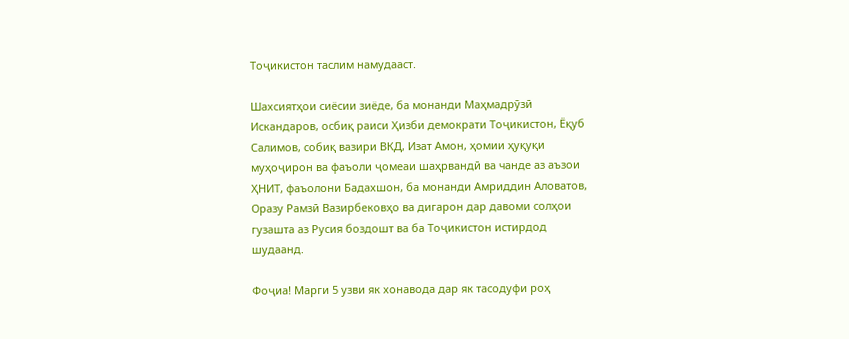Тоҷикистон таслим намудааст.

Шахсиятҳои сиёсии зиёде, ба монанди Маҳмадрӯзӣ Искандаров, осбиқ раиси Ҳизби демократи Тоҷикистон, Ёқуб Салимов, собиқ вазири ВКД, Изат Амон, ҳомии ҳуқуқи муҳоҷирон ва фаъоли ҷомеаи шаҳрвандӣ ва чанде аз аъзои ҲНИТ, фаъолони Бадахшон, ба монанди Амриддин Аловатов, Оразу Рамзӣ Вазирбековҳо ва дигарон дар давоми солҳои гузашта аз Русия боздошт ва ба Тоҷикистон истирдод шудаанд.

Фоҷиа! Марги 5 узви як хонавода дар як тасодуфи роҳ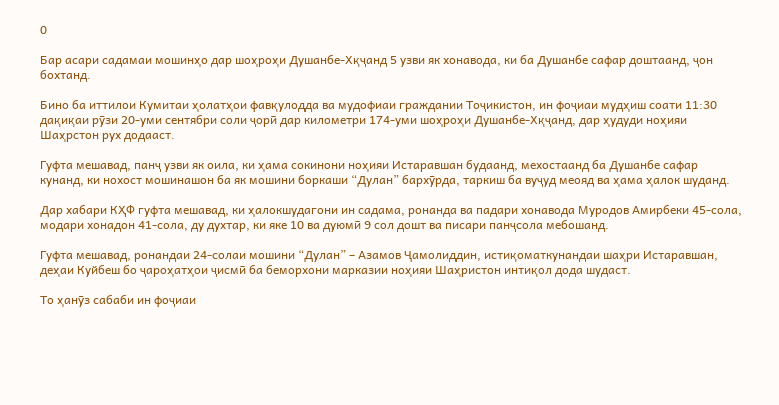0

Бар асари садамаи мошинҳо дар шоҳроҳи Душанбе-Хқҷанд 5 узви як хонавода, ки ба Душанбе сафар доштаанд, ҷон бохтанд.

Бино ба иттилои Кумитаи ҳолатҳои фавқулодда ва мудофиаи граждании Тоҷикистон, ин фоҷиаи мудҳиш соати 11:30 дақиқаи рӯзи 20-уми сентябри соли ҷорӣ дар километри 174-уми шоҳроҳи Душанбе-Хқҷанд, дар ҳудуди ноҳияи Шаҳрстон рух додааст.

Гуфта мешавад, панҷ узви як оила, ки ҳама сокинони ноҳияи Истаравшан будаанд, мехостаанд ба Душанбе сафар кунанд, ки нохост мошинашон ба як мошини боркаши “Дулан” бархӯрда, таркиш ба вуҷуд меояд ва ҳама ҳалок шуданд.

Дар хабари КҲФ гуфта мешавад, ки ҳалокшудагони ин садама, ронанда ва падари хонавода Муродов Амирбеки 45-сола, модари хонадон 41-сола, ду духтар, ки яке 10 ва дуюмӣ 9 сол дошт ва писари панҷсола мебошанд.

Гуфта мешавад, ронандаи 24-солаи мошини “Дулан” – Азамов Ҷамолиддин, истиқоматкунандаи шаҳри Истаравшан, деҳаи Куйбеш бо ҷароҳатҳои ҷисмӣ ба беморхони марказии ноҳияи Шаҳристон интиқол дода шудаст.

То ҳанӯз сабаби ин фоҷиаи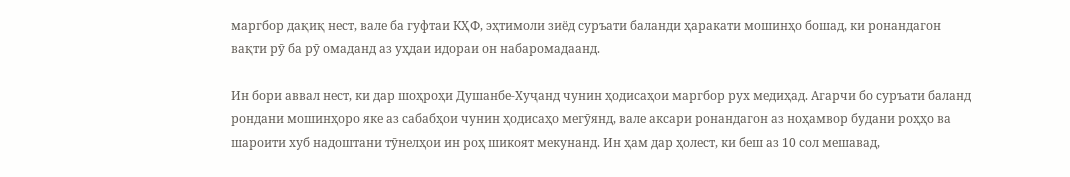маргбор дақиқ нест, вале ба гуфтаи КҲФ, эҳтимоли зиёд суръати баланди ҳаракати мошинҳо бошад, ки ронандагон вақти рӯ ба рӯ омаданд аз уҳдаи идораи он набаромадаанд.

Ин бори аввал нест, ки дар шоҳроҳи Душанбе-Хуҷанд чунин ҳодисаҳои маргбор рух медиҳад. Агарчи бо суръати баланд рондани мошинҳоро яке аз сабабҳои чунин ҳодисаҳо мегӯянд, вале аксари ронандагон аз ноҳамвор будани роҳҳо ва шароити хуб надоштани тӯнелҳои ин роҳ шикоят мекунанд. Ин ҳам дар ҳолест, ки беш аз 10 сол мешавад,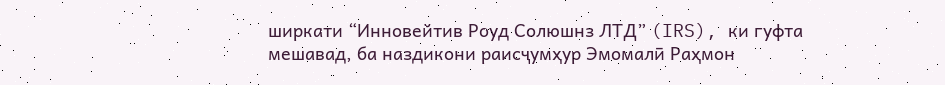ширкати “Инновейтив Роуд Солюшнз ЛТД” (IRS), ки гуфта мешавад, ба наздикони раисҷумҳур Эмомалӣ Раҳмон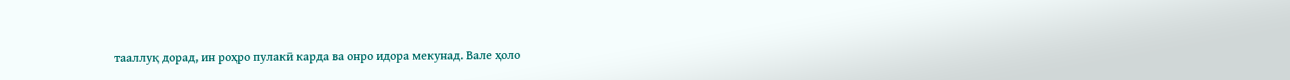тааллуқ дорад, ин роҳро пулакӣ карда ва онро идора мекунад. Вале ҳоло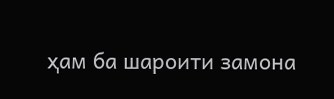ҳам ба шароити замона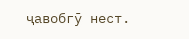ҷавобгӯ нест.